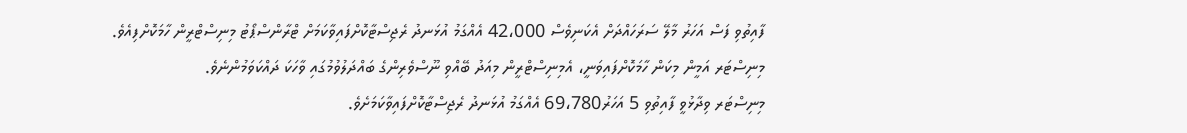ފާއިތުވި ފަސް އަހަރު މާލޭ ސަރަހައްދަށް އެކަނިވެސް 42،000 އެއްގަމު އުޅަނދު ރެޖިސްޓާކޮށްފައިވާކަމަށް ޓްރާންސްޕޯޓު މިނިސްޓްރީން ހާމަކޮށްފިއެވެ.
މިނިސްޓަރ އަމީން މިކަން ހާމަކޮށްފައިވަނީ، އެމިނިސްޓްރީން މިއަދު ބޭއްވި ނޫސްވެރިންގެ ބައްދަލުވުމުގައި ވާހަކަ ދައްކަވަމުންނެވެ.
މިނިސްޓަރ ވިދާޅުވީ ފާއިތުވި 5 އަހަރު69،780 އެއްގަމު އުޅަނދު ރެޖިސްޓާކޮށްފައިވާކަމަށެވެ.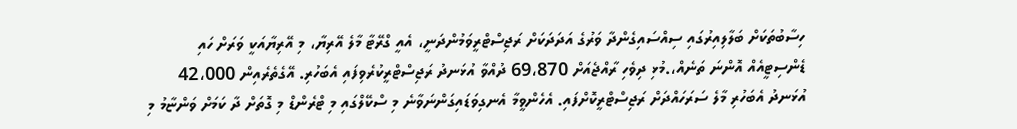ހިސާބުތަކަށް ބަލާލިއިރުގައި ސިއްސައިގެންދާ ވަރުގެ އަދަދަކަށް ރަޖިސްޓްރީވަމުންދަނީ، އެއީ ގްރޭޓާ މާލެ އޭރިޔާ، މި އޭރިޔާއަކީ ވަރަށް ހައި ޑެންސިޓީއެއް އޮންނަ ތަނެއް،.މުޅި ދިވެހި ރާއްޖެއަށް 69،870 ދުއްވާ އުޅަނދު ރަޖިސްޓްރީކުރެވިފައި އެބަހުރި. އޭގެތެރެއިން 42،000 އުޅަނދު އެބަހުރި މާލެ ސަރަހައްދަށް ރަޖިސްޓްރީކޮށްފައި. އެހެންވީމާ އެނގިވަޑައިގަންނަވާނެ މި ސްކޭލްގައި މި ޓްރެންޑް މި ގޮތަށް ދާ ކަމަށް ވަންޏާމު މި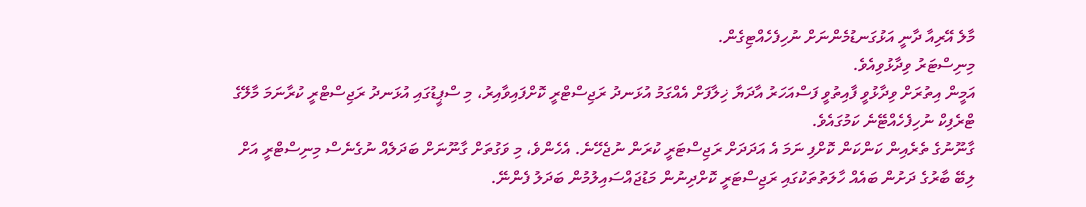މާލެ އޭރިއާ ދާނީ އަޅުގަނޑުމެންނަށް ނުހިފެހެއްޓިގެން.
މިނިސްޓަރު ވިދާޅުވިއެވެ.
އަމީން އިތުރަށް ވިދާޅުވީ ފާއިތުވީ ފަސްއަހަރު އާދަޔާ ޚިލާފަށް އެއްގަމު އުޅަނދު ރަޖިސްޓްރީ ކޮށްފައިވާއިރު، މި ސްޕީޑުގައި އުޅަނދު ރަޖިސްޓްރީ ކުރާނަމަ މާލޭގެ ޓްރެފިކް ނުހިފެހެއްޓޭނެ ކަމުގައެވެ.
ގާނޫނުގެ ތެރެއިން ކަންކަން ކޮށްފި ނަމަ އެ އަދަދަށް ރަޖިސްޓަރީ ކުރަން ނުޖެހޭނެ. އެހެންވެ، މި ވަގުތަށް ގާނޫނަށް ބަދަލެއް ނުގެނެސް މިނިސްޓްރީ އަށް ލިބޭ ބާރުގެ ދަށުން ބައެއް ހާލަތުތަކުގައި ރަޖިސްޓަރީ ކޮށްދިނުން މަޑުޖައްސައިލުމުން ބަދަލު ފެންނޭ.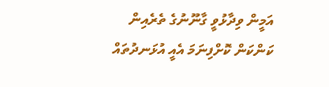އަމީން ވިދާޅުވީ ގާނޫނުގެ ތެރެއިން ކަންކަން ކޮށްފިނަމަ އެއީ އުޅަނދުތައް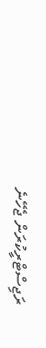ރަޖިސްޓްރީކުރަން ޖެހޭނެ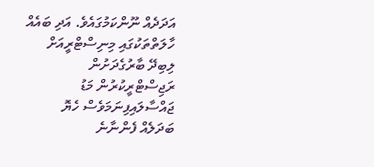އަދަދެއް ނޫންކަމުގައެވެ. އަދި ބައެއް ހާލަތްތަކުގައި މިނިސްޓްރީއަށް ލިބިދޭ ބާރުގެދަށުން ރަޖިސްޓްރީކުރުން މަޑު ޖައްސާލައިފިނަމަވެސް ހެޔޮ ބަދަލެއް ފެންނާނެ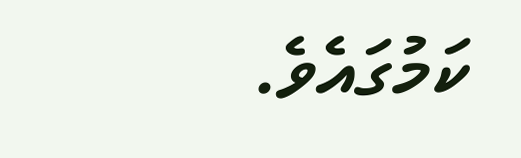ކަމުގައެވެ.